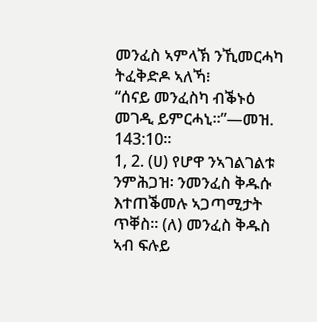መንፈስ ኣምላኽ ንኺመርሓካ ትፈቅድዶ ኣለኻ፧
“ሰናይ መንፈስካ ብቕኑዕ መገዲ ይምርሓኒ።”—መዝ. 143:10።
1, 2. (ሀ) የሆዋ ንኣገልገልቱ ንምሕጋዝ፡ ንመንፈስ ቅዱሱ እተጠቕመሉ ኣጋጣሚታት ጥቐስ። (ለ) መንፈስ ቅዱስ ኣብ ፍሉይ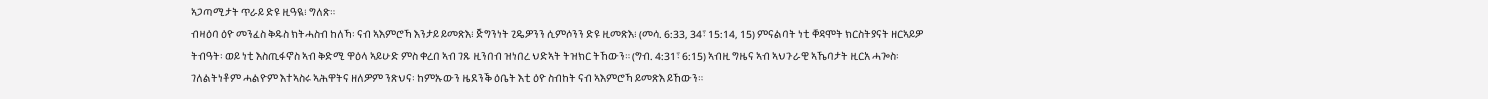ኣጋጣሚታት ጥራይ ድዩ ዚዓዪ፧ ግለጽ።
ብዛዕባ ዕዮ መንፈስ ቅዱስ ክትሓስብ ከለኻ፡ ናብ ኣእምሮኻ እንታይ ይመጽእ፧ ጅግንነት ጊዴዎንን ሲምሶንን ድዩ ዚመጽእ፧ (መሳ. 6:33, 34፣ 15:14, 15) ምናልባት ነቲ ቐዳሞት ክርስትያናት ዘርኣይዎ ትብዓት፡ ወይ ነቲ እስጢፋኖስ ኣብ ቅድሚ ዋዕላ ኣይሁድ ምስ ቀረበ ኣብ ገጹ ዚንበብ ዝነበረ ህድኣት ትዝክር ትኸውን። (ግብ. 4:31፣ 6:15) ኣብዚ ግዜና ኣብ ኣህጉራዊ ኣኼባታት ዚርአ ሓጐስ፡ ገለልትነቶም ሓልዮም እተኣስሩ ኣሕዋትና ዘለዎም ንጽህና፡ ከምኡውን ዜደንቕ ዕቤት እቲ ዕዮ ስብከት ናብ ኣእምሮኻ ይመጽእ ይኸውን።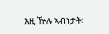እዚ ዅሉ ኣብነታት፡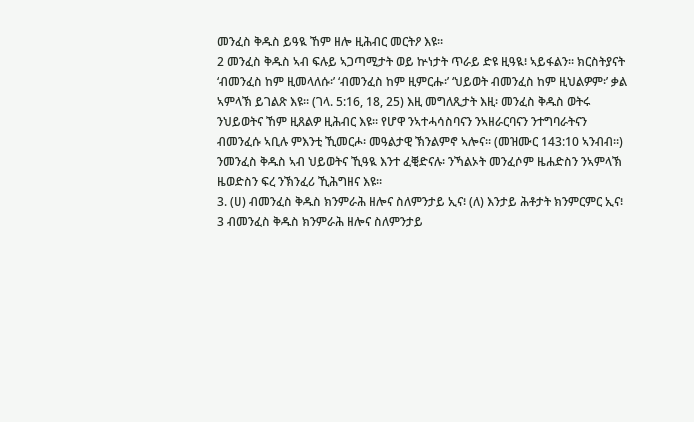መንፈስ ቅዱስ ይዓዪ ኸም ዘሎ ዚሕብር መርትዖ እዩ።
2 መንፈስ ቅዱስ ኣብ ፍሉይ ኣጋጣሚታት ወይ ኵነታት ጥራይ ድዩ ዚዓዪ፧ ኣይፋልን። ክርስትያናት ‘ብመንፈስ ከም ዚመላለሱ፡’ ‘ብመንፈስ ከም ዚምርሑ፡’ ‘ህይወት ብመንፈስ ከም ዚህልዎም፡’ ቃል ኣምላኽ ይገልጽ እዩ። (ገላ. 5:16, 18, 25) እዚ መግለጺታት እዚ፡ መንፈስ ቅዱስ ወትሩ ንህይወትና ኸም ዚጸልዎ ዚሕብር እዩ። የሆዋ ንኣተሓሳስባናን ንኣዘራርባናን ንተግባራትናን ብመንፈሱ ኣቢሉ ምእንቲ ኺመርሖ፡ መዓልታዊ ኽንልምኖ ኣሎና። (መዝሙር 143:10 ኣንብብ።) ንመንፈስ ቅዱስ ኣብ ህይወትና ኺዓዪ እንተ ፈቒድናሉ፡ ንኻልኦት መንፈሶም ዜሐድስን ንኣምላኽ ዜወድስን ፍረ ንኽንፈሪ ኺሕግዘና እዩ።
3. (ሀ) ብመንፈስ ቅዱስ ክንምራሕ ዘሎና ስለምንታይ ኢና፧ (ለ) እንታይ ሕቶታት ክንምርምር ኢና፧
3 ብመንፈስ ቅዱስ ክንምራሕ ዘሎና ስለምንታይ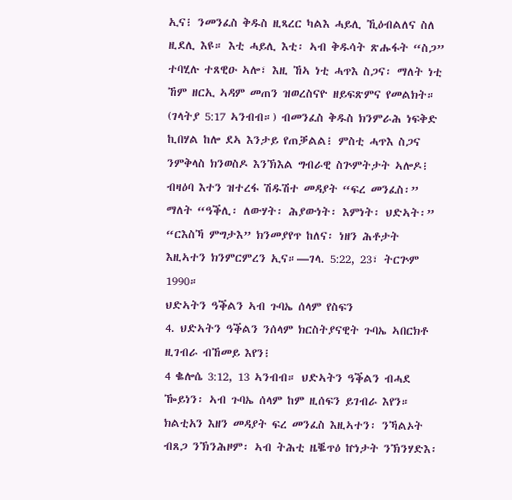ኢና፧ ንመንፈስ ቅዱስ ዚጻረር ካልእ ሓይሊ ኺዕብልለና ስለ ዚደሊ እዩ። እቲ ሓይሊ እቲ፡ ኣብ ቅዱሳት ጽሑፋት “ስጋ” ተባሂሉ ተጸዊዑ ኣሎ፣ እዚ ኸኣ ነቲ ሓጥእ ስጋና፡ ማለት ነቲ ኸም ዘርኢ ኣዳም መጠን ዝወረስናዮ ዘይፍጽምና የመልክት። (ገላትያ 5:17 ኣንብብ።) ብመንፈስ ቅዱስ ክንምራሕ ነፍቅድ ኪበሃል ከሎ ደኣ እንታይ የጠቓልል፧ ምስቲ ሓጥእ ስጋና ንምቅላስ ክንወስዶ እንኽእል ግብራዊ ስጕምትታት ኣሎዶ፧ ብዛዕባ እተን ዝተረፋ ሽዱሽተ መዳያት “ፍረ መንፈስ፡” ማለት “ዓቕሊ፡ ለውሃት፡ ሕያውነት፡ እምነት፡ ህድኣት፡” “ርእስኻ ምግታእ” ክንመያየጥ ከለና፡ ነዘን ሕቶታት እዚኣተን ክንምርምረን ኢና።—ገላ. 5:22, 23፣ ትርጕም 1990።
ህድኣትን ዓቕልን ኣብ ጉባኤ ሰላም የስፍን
4. ህድኣትን ዓቕልን ንሰላም ክርስትያናዊት ጉባኤ ኣበርክቶ ዚገብራ ብኸመይ እየን፧
4 ቈሎሴ 3:12, 13 ኣንብብ። ህድኣትን ዓቕልን ብሓደ ዀይነን፡ ኣብ ጉባኤ ሰላም ከም ዚሰፍን ይገብራ እየን። ክልቲአን እዘን መዳያት ፍረ መንፈስ እዚኣተን፡ ንኻልኦት ብጸጋ ንኽንሕዞም፡ ኣብ ትሕቲ ዜቘጥዕ ኵነታት ንኽንሃድእ፡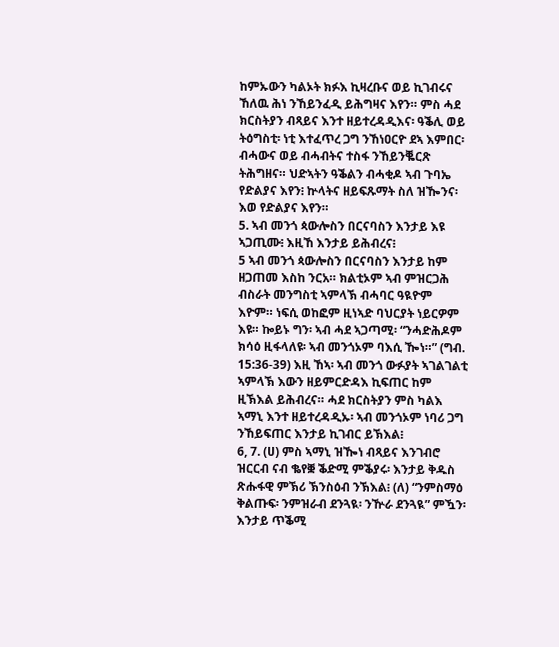ከምኡውን ካልኦት ክፉእ ኪዛረቡና ወይ ኪገብሩና ኸለዉ ሕነ ንኸይንፈዲ ይሕግዛና እየን። ምስ ሓደ ክርስትያን ብጻይና እንተ ዘይተረዳዲእና፡ ዓቕሊ ወይ ትዕግስቲ፡ ነቲ እተፈጥረ ጋግ ንኸነዐርዮ ደኣ እምበር፡ ብሓውና ወይ ብሓብትና ተስፋ ንኸይንቘርጽ ትሕግዘና። ህድኣትን ዓቕልን ብሓቂዶ ኣብ ጉባኤ የድልያና እየን፧ ኵላትና ዘይፍጹማት ስለ ዝዀንና፡ እወ የድልያና እየን።
5. ኣብ መንጎ ጳውሎስን በርናባስን እንታይ እዩ ኣጋጢሙ፧ እዚኸ እንታይ ይሕብረና፧
5 ኣብ መንጎ ጳውሎስን በርናባስን እንታይ ከም ዘጋጠመ እስከ ንርአ። ክልቲኦም ኣብ ምዝርጋሕ ብስራት መንግስቲ ኣምላኽ ብሓባር ዓዪዮም እዮም። ነፍሲ ወከፎም ዚነኣድ ባህርያት ነይርዎም እዩ። ኰይኑ ግን፡ ኣብ ሓደ ኣጋጣሚ፡ “ንሓድሕዶም ክሳዕ ዚፋላለዩ፡ ኣብ መንጎኦም ባእሲ ዀነ።” (ግብ. 15:36-39) እዚ ኸኣ፡ ኣብ መንጎ ውፉያት ኣገልገልቲ ኣምላኽ እውን ዘይምርድዳእ ኪፍጠር ከም ዚኽእል ይሕብረና። ሓደ ክርስትያን ምስ ካልእ ኣማኒ እንተ ዘይተረዳዲኡ፡ ኣብ መንጎኦም ነባሪ ጋግ ንኸይፍጠር እንታይ ኪገብር ይኽእል፧
6, 7. (ሀ) ምስ ኣማኒ ዝዀነ ብጻይና እንገብሮ ዝርርብ ናብ ቈየቛ ቕድሚ ምቕያሩ፡ እንታይ ቅዱስ ጽሑፋዊ ምኽሪ ኽንስዕብ ንኽእል፧ (ለ) “ንምስማዕ ቅልጡፍ፡ ንምዝራብ ደንጓዪ፡ ንዅራ ደንጓዪ” ምዃን፡ እንታይ ጥቕሚ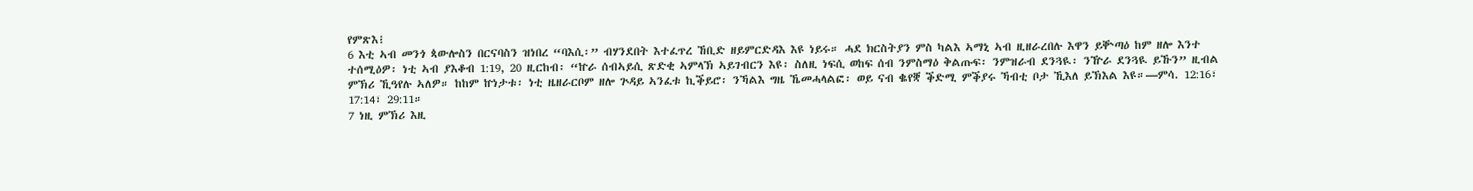የምጽእ፧
6 እቲ ኣብ መንጎ ጳውሎስን በርናባስን ዝነበረ “ባእሲ፡” ብሃንደበት እተፈጥረ ኸቢድ ዘይምርድዳእ እዩ ነይሩ። ሓደ ክርስትያን ምስ ካልእ ኣማኒ ኣብ ዚዘራረበሉ እዋን ይቝጣዕ ከም ዘሎ እንተ ተሰሚዕዎ፡ ነቲ ኣብ ያእቆብ 1:19, 20 ዚርከብ፡ “ኵራ ሰብኣይሲ ጽድቂ ኣምላኽ ኣይገብርን እዩ፡ ስለዚ ነፍሲ ወከፍ ሰብ ንምስማዕ ቅልጡፍ፡ ንምዝራብ ደንጓዪ፡ ንዅራ ደንጓዪ ይኹን” ዚብል ምኽሪ ኺዓየሉ ኣለዎ። ከከም ኵነታቱ፡ ነቲ ዜዘራርቦም ዘሎ ጕዳይ ኣንፈቱ ኪቕይሮ፡ ንኻልእ ግዜ ኼመሓላልፎ፡ ወይ ናብ ቈየቛ ቕድሚ ምቕያሩ ኻብቲ ቦታ ኺእለ ይኽእል እዩ።—ምሳ. 12:16፣ 17:14፣ 29:11።
7 ነዚ ምኽሪ እዚ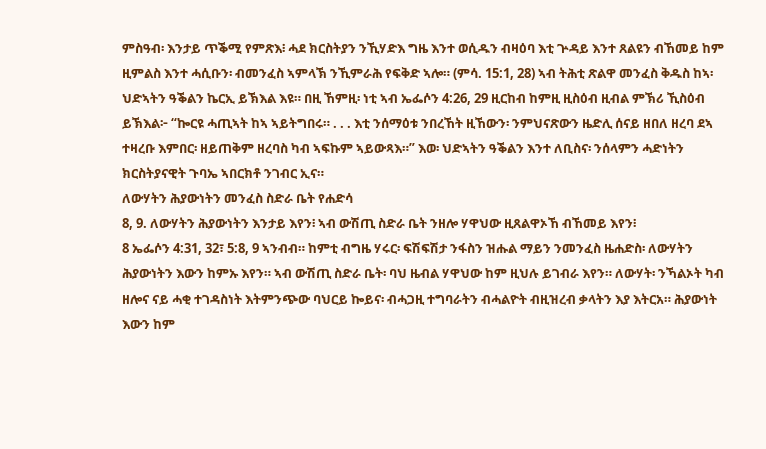ምስዓብ፡ እንታይ ጥቕሚ የምጽእ፧ ሓደ ክርስትያን ንኺሃድእ ግዜ እንተ ወሲዱን ብዛዕባ እቲ ጕዳይ እንተ ጸልዩን ብኸመይ ከም ዚምልስ እንተ ሓሲቡን፡ ብመንፈስ ኣምላኽ ንኺምራሕ የፍቅድ ኣሎ። (ምሳ. 15:1, 28) ኣብ ትሕቲ ጽልዋ መንፈስ ቅዱስ ከኣ፡ ህድኣትን ዓቕልን ኬርኢ ይኽእል እዩ። በዚ ኸምዚ፡ ነቲ ኣብ ኤፌሶን 4:26, 29 ዚርከብ ከምዚ ዚስዕብ ዚብል ምኽሪ ኺስዕብ ይኽእል፦ “ኰርዩ ሓጢኣት ከኣ ኣይትግበሩ። . . . እቲ ንሰማዕቱ ንበረኸት ዚኸውን፡ ንምህናጽውን ዜድሊ ሰናይ ዘበለ ዘረባ ደኣ ተዛረቡ እምበር፡ ዘይጠቅም ዘረባስ ካብ ኣፍኩም ኣይውጻእ።” እወ፡ ህድኣትን ዓቕልን እንተ ለቢስና፡ ንሰላምን ሓድነትን ክርስትያናዊት ጉባኤ ኣበርክቶ ንገብር ኢና።
ለውሃትን ሕያውነትን መንፈስ ስድራ ቤት የሐድሳ
8, 9. ለውሃትን ሕያውነትን እንታይ እየን፧ ኣብ ውሽጢ ስድራ ቤት ንዘሎ ሃዋህው ዚጸልዋኦኸ ብኸመይ እየን፧
8 ኤፌሶን 4:31, 32፣ 5:8, 9 ኣንብብ። ከምቲ ብግዜ ሃሩር፡ ፍሽፍሽታ ንፋስን ዝሑል ማይን ንመንፈስ ዜሐድስ፡ ለውሃትን ሕያውነትን እውን ከምኡ እየን። ኣብ ውሽጢ ስድራ ቤት፡ ባህ ዜብል ሃዋህው ከም ዚህሉ ይገብራ እየን። ለውሃት፡ ንኻልኦት ካብ ዘሎና ናይ ሓቂ ተገዳስነት እትምንጭው ባህርይ ኰይና፡ ብሓጋዚ ተግባራትን ብሓልዮት ብዚዝረብ ቃላትን እያ እትርአ። ሕያውነት እውን ከም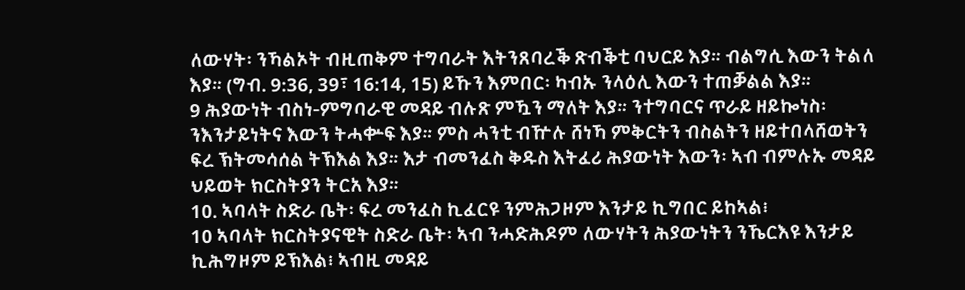ለውሃት፡ ንኻልኦት ብዚጠቅም ተግባራት እትንጸባረቕ ጽብቕቲ ባህርይ እያ። ብልግሲ እውን ትልለ እያ። (ግብ. 9:36, 39፣ 16:14, 15) ይኹን እምበር፡ ካብኡ ንላዕሊ እውን ተጠቓልል እያ።
9 ሕያውነት ብስነ-ምግባራዊ መዳይ ብሉጽ ምዃን ማለት እያ። ንተግባርና ጥራይ ዘይኰነስ፡ ንእንታይነትና እውን ትሓቍፍ እያ። ምስ ሓንቲ ብዅሉ ሸነኻ ምቅርትን ብስልትን ዘይተበላሸወትን ፍረ ኽትመሳሰል ትኽእል እያ። እታ ብመንፈስ ቅዱስ እትፈሪ ሕያውነት እውን፡ ኣብ ብምሉኡ መዳይ ህይወት ክርስትያን ትርአ እያ።
10. ኣባላት ስድራ ቤት፡ ፍረ መንፈስ ኪፈርዩ ንምሕጋዞም እንታይ ኪግበር ይከኣል፧
10 ኣባላት ክርስትያናዊት ስድራ ቤት፡ ኣብ ንሓድሕዶም ለውሃትን ሕያውነትን ንኼርእዩ እንታይ ኪሕግዞም ይኽእል፧ ኣብዚ መዳይ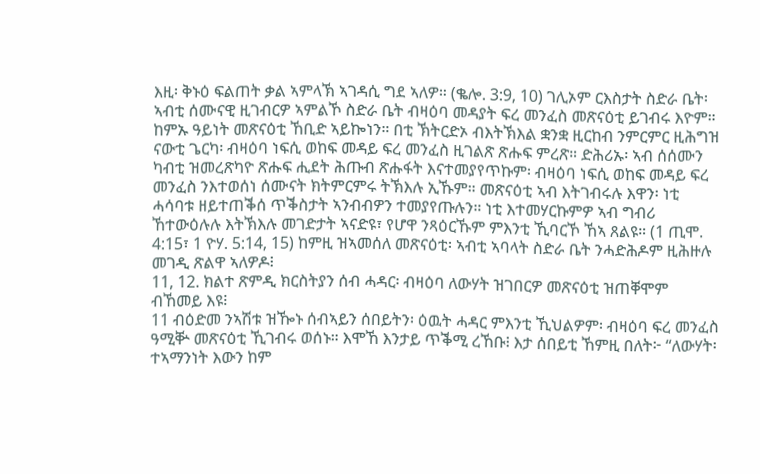እዚ፡ ቅኑዕ ፍልጠት ቃል ኣምላኽ ኣገዳሲ ግደ ኣለዎ። (ቈሎ. 3:9, 10) ገሊኦም ርእስታት ስድራ ቤት፡ ኣብቲ ሰሙናዊ ዚገብርዎ ኣምልኾ ስድራ ቤት ብዛዕባ መዳያት ፍረ መንፈስ መጽናዕቲ ይገብሩ እዮም። ከምኡ ዓይነት መጽናዕቲ ኸቢድ ኣይኰነን። በቲ ኽትርድኦ ብእትኽእል ቋንቋ ዚርከብ ንምርምር ዚሕግዝ ናውቲ ጌርካ፡ ብዛዕባ ነፍሲ ወከፍ መዳይ ፍረ መንፈስ ዚገልጽ ጽሑፍ ምረጽ። ድሕሪኡ፡ ኣብ ሰሰሙን ካብቲ ዝመረጽካዮ ጽሑፍ ሒደት ሕጡብ ጽሑፋት እናተመያየጥኩም፡ ብዛዕባ ነፍሲ ወከፍ መዳይ ፍረ መንፈስ ንእተወሰነ ሰሙናት ክትምርምሩ ትኽእሉ ኢኹም። መጽናዕቲ ኣብ እትገብሩሉ እዋን፡ ነቲ ሓሳባቱ ዘይተጠቕሰ ጥቕስታት ኣንብብዎን ተመያየጡሉን። ነቲ እተመሃርኩምዎ ኣብ ግብሪ ኸተውዕሉሉ እትኽእሉ መገድታት ኣናድዩ፣ የሆዋ ንጻዕርኹም ምእንቲ ኺባርኾ ኸኣ ጸልዩ። (1 ጢሞ. 4:15፣ 1 ዮሃ. 5:14, 15) ከምዚ ዝኣመሰለ መጽናዕቲ፡ ኣብቲ ኣባላት ስድራ ቤት ንሓድሕዶም ዚሕዙሉ መገዲ ጽልዋ ኣለዎዶ፧
11, 12. ክልተ ጽምዲ ክርስትያን ሰብ ሓዳር፡ ብዛዕባ ለውሃት ዝገበርዎ መጽናዕቲ ዝጠቐሞም ብኸመይ እዩ፧
11 ብዕድመ ንኣሽቱ ዝዀኑ ሰብኣይን ሰበይትን፡ ዕዉት ሓዳር ምእንቲ ኺህልዎም፡ ብዛዕባ ፍረ መንፈስ ዓሚቝ መጽናዕቲ ኺገብሩ ወሰኑ። እሞኸ እንታይ ጥቕሚ ረኸቡ፧ እታ ሰበይቲ ኸምዚ በለት፦ “ለውሃት፡ ተኣማንነት እውን ከም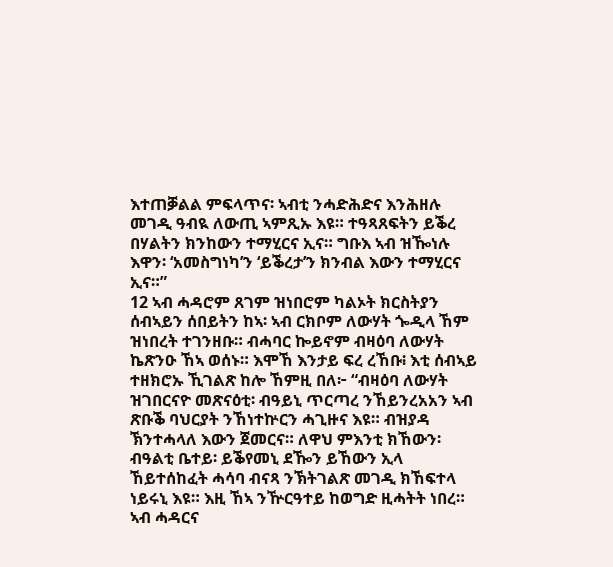እተጠቓልል ምፍላጥና፡ ኣብቲ ንሓድሕድና እንሕዘሉ መገዲ ዓብዪ ለውጢ ኣምጺኡ እዩ። ተዓጻጸፍትን ይቕረ በሃልትን ክንከውን ተማሂርና ኢና። ግቡእ ኣብ ዝዀነሉ እዋን፡ ‘አመስግነካ’ን ‘ይቕረታ’ን ክንብል እውን ተማሂርና ኢና።”
12 ኣብ ሓዳሮም ጸገም ዝነበሮም ካልኦት ክርስትያን ሰብኣይን ሰበይትን ከኣ፡ ኣብ ርክቦም ለውሃት ጐዲላ ኸም ዝነበረት ተገንዘቡ። ብሓባር ኰይኖም ብዛዕባ ለውሃት ኬጽንዑ ኸኣ ወሰኑ። እሞኸ እንታይ ፍረ ረኸቡ፧ እቲ ሰብኣይ ተዘክሮኡ ኺገልጽ ከሎ ኸምዚ በለ፦ “ብዛዕባ ለውሃት ዝገበርናዮ መጽናዕቲ፡ ብዓይኒ ጥርጣረ ንኸይንረአአን ኣብ ጽቡቕ ባህርያት ንኸነተኵርን ሓጊዙና እዩ። ብዝያዳ ኽንተሓላለ እውን ጀመርና። ለዋህ ምእንቲ ክኸውን፡ ብዓልቲ ቤተይ፡ ይቕየመኒ ደዀን ይኸውን ኢላ ኸይተሰከፈት ሓሳባ ብናጻ ንኽትገልጽ መገዲ ክኸፍተላ ነይሩኒ እዩ። እዚ ኸኣ ንዅርዓተይ ከወግድ ዚሓትት ነበረ። ኣብ ሓዳርና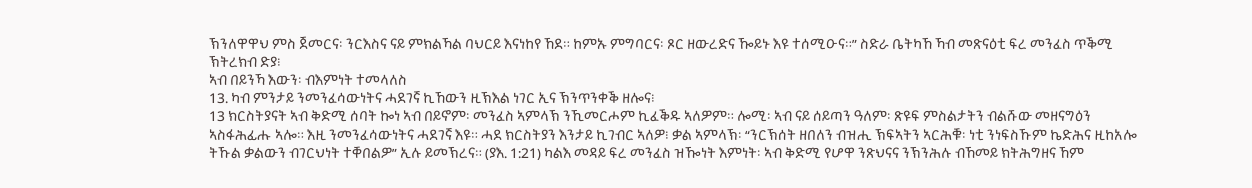ኽንለዋዋህ ምስ ጀመርና፡ ንርእስና ናይ ምክልኻል ባህርይ እናነከየ ኸደ። ከምኡ ምግባርና፡ ጾር ዘውረድና ዀይኑ እዩ ተሰሚዑና።” ስድራ ቤትካኸ ኻብ መጽናዕቲ ፍረ መንፈስ ጥቕሚ ኽትረክብ ድያ፧
ኣብ በይንኻ እውን፡ ብእምነት ተመላለስ
13. ካብ ምንታይ ንመንፈሳውነትና ሓደገኛ ኪኸውን ዚኽእል ነገር ኢና ኽንጥንቀቕ ዘሎና፧
13 ክርስትያናት ኣብ ቅድሚ ሰባት ኰነ ኣብ በይኖም፡ መንፈስ ኣምላኽ ንኺመርሖም ኪፈቕዱ ኣለዎም። ሎሚ፡ ኣብ ናይ ሰይጣን ዓለም፡ ጽዩፍ ምስልታትን ብልሹው መዘናግዕን ኣስፋሕፊሑ ኣሎ። እዚ ንመንፈሳውነትና ሓደገኛ እዩ። ሓደ ክርስትያን እንታይ ኪገብር ኣለዎ፧ ቃል ኣምላኽ፡ “ንርኽሰት ዘበለን ብዝሒ ኽፍኣትን ኣርሕቑ፡ ነቲ ንነፍስኹም ኬድሕና ዚከአሎ ትኹል ቃልውን ብገርህነት ተቐበልዎ” ኢሉ ይመኽረና። (ያእ. 1:21) ካልእ መዳይ ፍረ መንፈስ ዝዀነት እምነት፡ ኣብ ቅድሚ የሆዋ ንጽህናና ንኽንሕሉ ብኸመይ ክትሕግዘና ኸም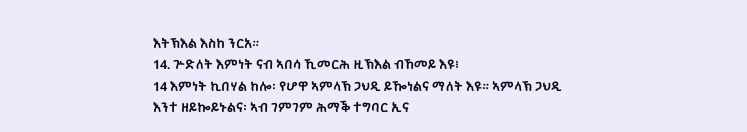እትኽእል እስከ ንርአ።
14. ጕድለት እምነት ናብ ኣበሳ ኺመርሕ ዚኽእል ብኸመይ እዩ፧
14 እምነት ኪበሃል ከሎ፡ የሆዋ ኣምላኽ ጋህዲ ይዀነልና ማለት እዩ። ኣምላኽ ጋህዲ እንተ ዘይኰይኑልና፡ ኣብ ገምገም ሕማቕ ተግባር ኢና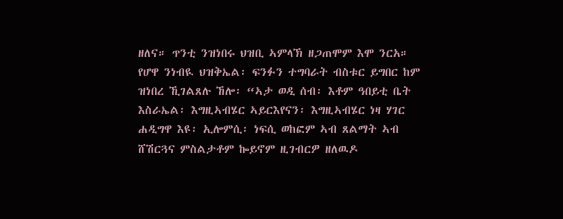ዘለና። ጥንቲ ንዝነበሩ ህዝቢ ኣምላኽ ዘጋጠሞም እሞ ንርአ። የሆዋ ንነብዪ ህዝቅኤል፡ ፍንፉን ተግባራት ብስቱር ይግበር ከም ዝነበረ ኺገልጸሉ ኸሎ፡ “ኣታ ወዲ ሰብ፡ እቶም ዓበይቲ ቤት እስራኤል፡ እግዚኣብሄር ኣይርእየናን፡ እግዚኣብሄር ነዛ ሃገር ሐዲግዋ እዩ፡ ኢሎምሲ፡ ነፍሲ ወከፎም ኣብ ጸልማት ኣብ ሸሽርጓና ምስልታቶም ኰይኖም ዚገብርዎ ዘለዉዶ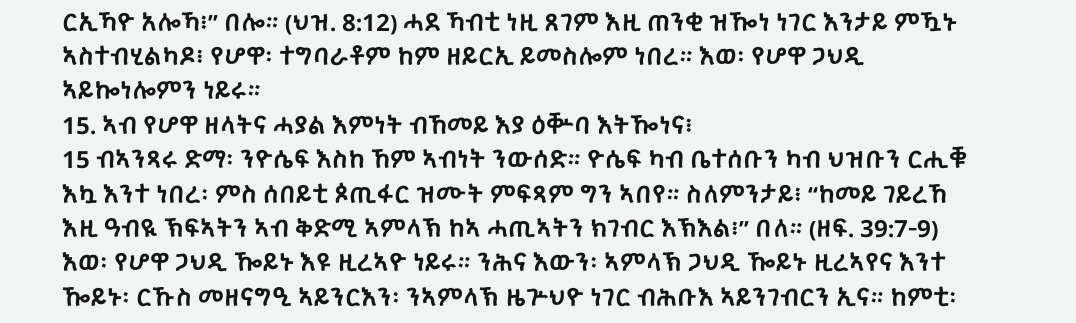ርኢኻዮ አሎኻ፧” በሎ። (ህዝ. 8:12) ሓደ ኻብቲ ነዚ ጸገም እዚ ጠንቂ ዝዀነ ነገር እንታይ ምዃኑ ኣስተብሂልካዶ፧ የሆዋ፡ ተግባራቶም ከም ዘይርኢ ይመስሎም ነበረ። እወ፡ የሆዋ ጋህዲ ኣይኰነሎምን ነይሩ።
15. ኣብ የሆዋ ዘላትና ሓያል እምነት ብኸመይ እያ ዕቝባ እትዀነና፧
15 ብኣንጻሩ ድማ፡ ንዮሴፍ እስከ ኸም ኣብነት ንውሰድ። ዮሴፍ ካብ ቤተሰቡን ካብ ህዝቡን ርሒቑ እኳ እንተ ነበረ፡ ምስ ሰበይቲ ጶጢፋር ዝሙት ምፍጻም ግን ኣበየ። ስለምንታይ፧ “ከመይ ገይረኸ እዚ ዓብዪ ኽፍኣትን ኣብ ቅድሚ ኣምላኽ ከኣ ሓጢኣትን ክገብር እኽእል፧” በለ። (ዘፍ. 39:7-9) እወ፡ የሆዋ ጋህዲ ዀይኑ እዩ ዚረኣዮ ነይሩ። ንሕና እውን፡ ኣምላኽ ጋህዲ ዀይኑ ዚረኣየና እንተ ዀይኑ፡ ርኹስ መዘናግዒ ኣይንርእን፡ ንኣምላኽ ዜጕህዮ ነገር ብሕቡእ ኣይንገብርን ኢና። ከምቲ፡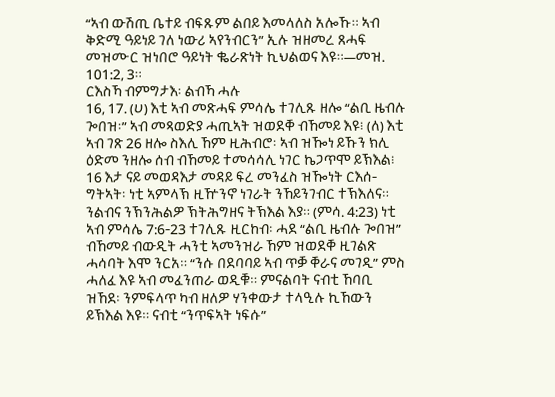“ኣብ ውሽጢ ቤተይ ብፍጹም ልበይ እመላለስ አሎኹ። ኣብ ቅድሚ ዓይነይ ገለ ነውሪ ኣየንብርን” ኢሉ ዝዘመረ ጸሓፍ መዝሙር ዝነበሮ ዓይነት ቈራጽነት ኪህልወና እዩ።—መዝ. 101:2, 3።
ርእስኻ ብምግታእ፡ ልብኻ ሓሉ
16, 17. (ሀ) እቲ ኣብ መጽሓፍ ምሳሌ ተገሊጹ ዘሎ “ልቢ ዜብሉ ጐበዝ፡” ኣብ መጻወድያ ሓጢኣት ዝወደቐ ብኸመይ እዩ፧ (ለ) እቲ ኣብ ገጽ 26 ዘሎ ስእሊ ኸም ዚሕብሮ፡ ኣብ ዝዀነ ይኹን ክሊ ዕድመ ንዘሎ ሰብ ብኸመይ ተመሳሳሊ ነገር ኬጋጥሞ ይኽእል፧
16 እታ ናይ መወዳእታ መዳይ ፍረ መንፈስ ዝዀነት ርእሰ-ግትኣት፡ ነቲ ኣምላኽ ዚዅንኖ ነገራት ንኸይንገብር ተኽእለና። ንልብና ንኽንሕልዎ ኽትሕግዘና ትኽእል እያ። (ምሳ. 4:23) ነቲ ኣብ ምሳሌ 7:6-23 ተገሊጹ ዚርከብ፡ ሓደ “ልቢ ዜብሉ ጐበዝ” ብኸመይ ብውዲት ሓንቲ ኣመንዝራ ኸም ዝወደቐ ዚገልጽ ሓሳባት እሞ ንርአ። “ንሱ በደባባይ ኣብ ጥቓ ቐራና መገዲ” ምስ ሓለፈ እዩ ኣብ መፈንጠራ ወዲቑ። ምናልባት ናብቲ ኸባቢ ዝኸደ፡ ንምፍላጥ ካብ ዘለዎ ሃንቀውታ ተላዒሉ ኪኸውን ይኽእል እዩ። ናብቲ “ንጥፍኣት ነፍሱ”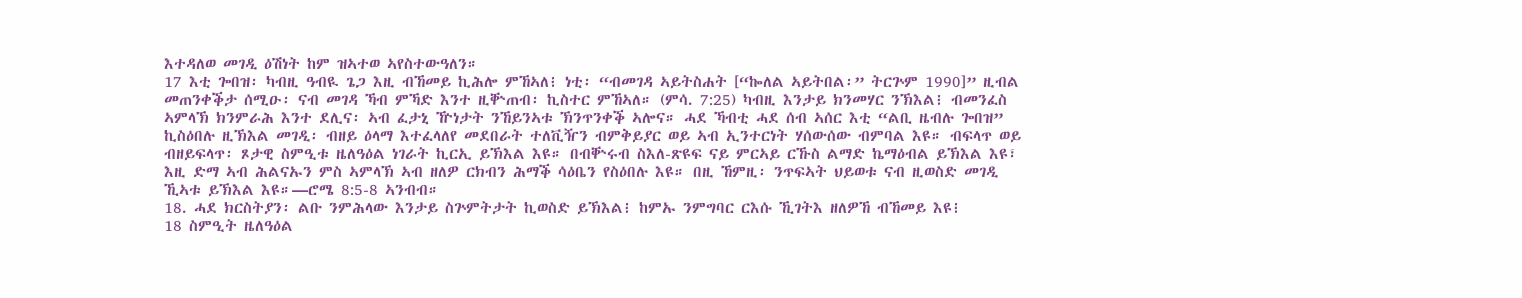እተዳለወ መገዲ ዕሽነት ከም ዝኣተወ ኣየስተውዓለን።
17 እቲ ጐበዝ፡ ካብዚ ዓብዪ ጌጋ እዚ ብኸመይ ኪሕሎ ምኸኣለ፧ ነቲ፡ “ብመገዳ ኣይትስሐት [“ኰለል ኣይትበል፡” ትርጕም 1990]” ዚብል መጠንቀቕታ ሰሚዑ፡ ናብ መገዳ ኻብ ምኻድ እንተ ዚቝጠብ፡ ኪስተር ምኸኣለ። (ምሳ. 7:25) ካብዚ እንታይ ክንመሃር ንኽእል፧ ብመንፈስ ኣምላኽ ክንምራሕ እንተ ደሊና፡ ኣብ ፈታኒ ዅነታት ንኸይንኣቱ ኽንጥንቀቕ ኣሎና። ሓደ ኻብቲ ሓደ ሰብ ኣሰር እቲ “ልቢ ዜብሉ ጐበዝ” ኪስዕበሉ ዚኽእል መገዲ፡ ብዘይ ዕላማ እተፈላለየ መደበራት ተለቪዥን ብምቅይያር ወይ ኣብ ኢንተርነት ሃሰውሰው ብምባል እዩ። ብፍላጥ ወይ ብዘይፍላጥ፡ ጾታዊ ስምዒቱ ዜለዓዕል ነገራት ኪርኢ ይኽእል እዩ። በብቝሩብ ስእለ-ጽዩፍ ናይ ምርኣይ ርኹስ ልማድ ኬማዕብል ይኽእል እዩ፣ እዚ ድማ ኣብ ሕልናኡን ምስ ኣምላኽ ኣብ ዘለዎ ርክብን ሕማቕ ሳዕቤን የስዕበሉ እዩ። በዚ ኸምዚ፡ ንጥፍኣት ህይወቱ ናብ ዚወስድ መገዲ ኺኣቱ ይኽእል እዩ።—ሮሜ 8:5-8 ኣንብብ።
18. ሓደ ክርስትያን፡ ልቡ ንምሕላው እንታይ ስጕምትታት ኪወስድ ይኽእል፧ ከምኡ ንምግባር ርእሱ ኺገትእ ዘለዎኸ ብኸመይ እዩ፧
18 ስምዒት ዜለዓዕል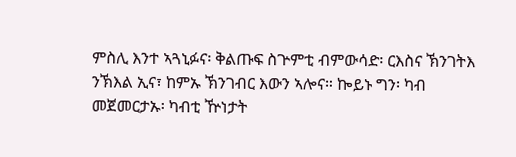ምስሊ እንተ ኣጓኒፉና፡ ቅልጡፍ ስጕምቲ ብምውሳድ፡ ርእስና ኽንገትእ ንኽእል ኢና፣ ከምኡ ኽንገብር እውን ኣሎና። ኰይኑ ግን፡ ካብ መጀመርታኡ፡ ካብቲ ዅነታት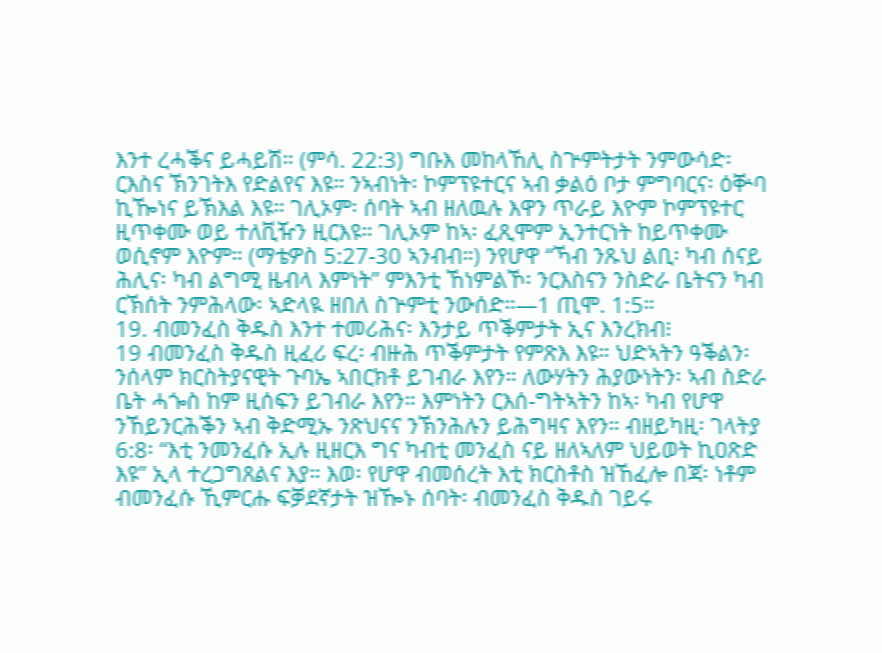እንተ ረሓቕና ይሓይሽ። (ምሳ. 22:3) ግቡእ መከላኸሊ ስጕምትታት ንምውሳድ፡ ርእስና ኽንገትእ የድልየና እዩ። ንኣብነት፡ ኮምፕዩተርና ኣብ ቃልዕ ቦታ ምግባርና፡ ዕቝባ ኪዀነና ይኽእል እዩ። ገሊኦም፡ ሰባት ኣብ ዘለዉሉ እዋን ጥራይ እዮም ኮምፕዩተር ዚጥቀሙ ወይ ተለቪዥን ዚርእዩ። ገሊኦም ከኣ፡ ፈጺሞም ኢንተርነት ከይጥቀሙ ወሲኖም እዮም። (ማቴዎስ 5:27-30 ኣንብብ።) ንየሆዋ “ኻብ ንጹህ ልቢ፡ ካብ ሰናይ ሕሊና፡ ካብ ልግሚ ዜብላ እምነት” ምእንቲ ኸነምልኾ፡ ንርእስናን ንስድራ ቤትናን ካብ ርኽሰት ንምሕላው፡ ኣድላዪ ዘበለ ስጕምቲ ንውሰድ።—1 ጢሞ. 1:5።
19. ብመንፈስ ቅዱስ እንተ ተመሪሕና፡ እንታይ ጥቕምታት ኢና እንረክብ፧
19 ብመንፈስ ቅዱስ ዚፈሪ ፍረ፡ ብዙሕ ጥቕምታት የምጽእ እዩ። ህድኣትን ዓቕልን፡ ንሰላም ክርስትያናዊት ጉባኤ ኣበርክቶ ይገብራ እየን። ለውሃትን ሕያውነትን፡ ኣብ ስድራ ቤት ሓጐስ ከም ዚሰፍን ይገብራ እየን። እምነትን ርእሰ-ግትኣትን ከኣ፡ ካብ የሆዋ ንኸይንርሕቕን ኣብ ቅድሚኡ ንጽህናና ንኽንሕሉን ይሕግዛና እየን። ብዘይካዚ፡ ገላትያ 6:8፡ “እቲ ንመንፈሱ ኢሉ ዚዘርእ ግና ካብቲ መንፈስ ናይ ዘለኣለም ህይወት ኪዐጽድ እዩ” ኢላ ተረጋግጸልና እያ። እወ፡ የሆዋ ብመሰረት እቲ ክርስቶስ ዝኸፈሎ በጃ፡ ነቶም ብመንፈሱ ኺምርሑ ፍቓደኛታት ዝዀኑ ሰባት፡ ብመንፈስ ቅዱስ ገይሩ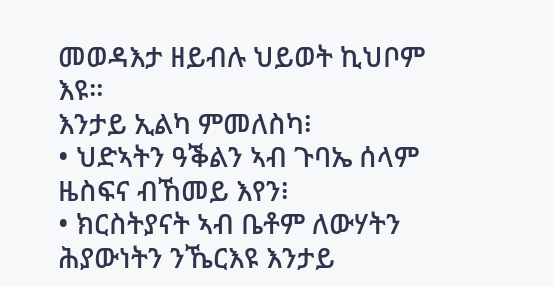መወዳእታ ዘይብሉ ህይወት ኪህቦም እዩ።
እንታይ ኢልካ ምመለስካ፧
• ህድኣትን ዓቕልን ኣብ ጉባኤ ሰላም ዜስፍና ብኸመይ እየን፧
• ክርስትያናት ኣብ ቤቶም ለውሃትን ሕያውነትን ንኼርእዩ እንታይ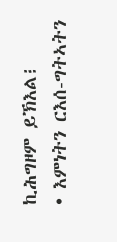ኪሕግዞም ይኽእል፧
• እምነትን ርእሰ-ግትኣትን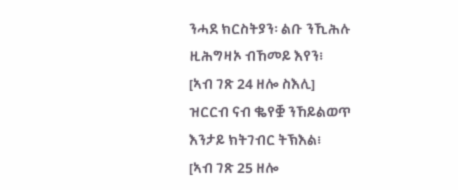ንሓደ ክርስትያን፡ ልቡ ንኺሕሉ ዚሕግዛኦ ብኸመይ እየን፧
[ኣብ ገጽ 24 ዘሎ ስእሊ]
ዝርርብ ናብ ቈየቛ ንኸይልወጥ እንታይ ክትገብር ትኽእል፧
[ኣብ ገጽ 25 ዘሎ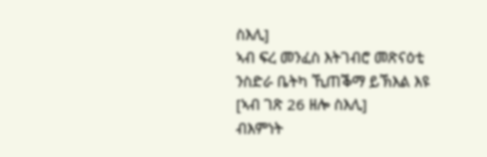ስእሊ]
ኣብ ፍረ መንፈስ እትገብሮ መጽናዕቲ ንስድራ ቤትካ ኺጠቕማ ይኽእል እዩ
[ኣብ ገጽ 26 ዘሎ ስእሊ]
ብእምነት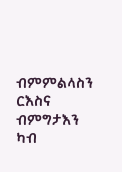ብምምልላስን ርእስና ብምግታእን ካብ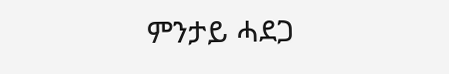ምንታይ ሓደጋ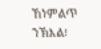ኸነምልጥ ንኽእል፧